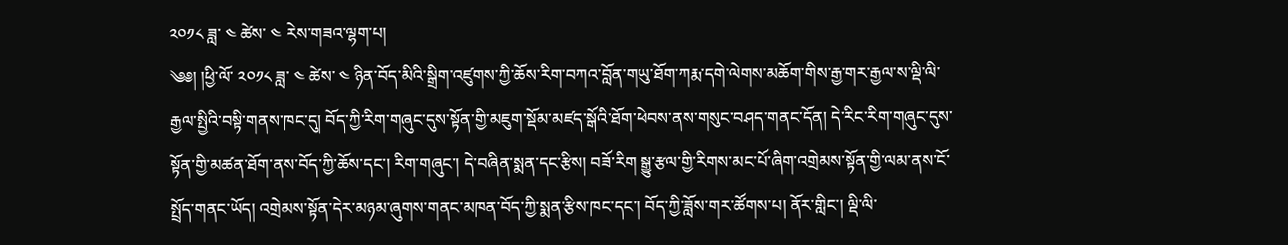༢༠༡༨ ཟླ་ ༤ ཚེས་ ༤ རེས་གཟའ་ལྷག་པ།
༄༅། །ཕྱི་ལོ་ ༢༠༡༨ ཟླ་ ༤ ཚེས་ ༤ ཉིན་བོད་མིའི་སྒྲིག་འཛུགས་ཀྱི་ཆོས་རིག་བཀའ་བློན་གཡུ་ཐོག་ཀརྨ་དགེ་ལེགས་མཆོག་གིས་རྒྱ་གར་རྒྱལ་ས་ལྡི་ལི་རྒྱལ་སྤྱིའི་བསྟི་གནས་ཁང་དུ། བོད་ཀྱི་རིག་གཞུང་དུས་སྟོན་གྱི་མཇུག་སྡོམ་མཛད་སྒོའི་ཐོག་ཕེབས་ནས་གསུང་བཤད་གནང་དོན། དེ་རིང་རིག་གཞུང་དུས་སྟོན་གྱི་མཚན་ཐོག་ནས་བོད་ཀྱི་ཆོས་དང་། རིག་གཞུང་། དེ་བཞིན་སྨན་དང་རྩིས། བཟོ་རིག སྒྱུ་རྩལ་གྱི་རིགས་མང་པོ་ཞིག་འགྲེམས་སྟོན་གྱི་ལམ་ནས་ངོ་སྤྲོད་གནང་ཡོད། འགྲེམས་སྟོན་དེར་མཉམ་ཞུགས་གནང་མཁན་བོད་ཀྱི་སྨན་རྩིས་ཁང་དང་། བོད་ཀྱི་ཟློས་གར་ཚོགས་པ། ནོར་གླིང་། ལྡི་ལི་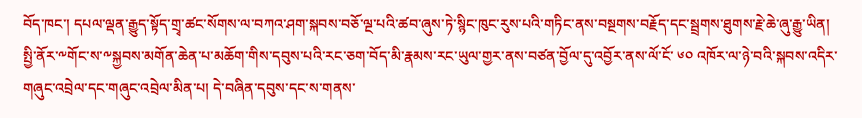བོད་ཁང་། དཔལ་ལྡན་རྒྱུད་སྟོད་གྲྭ་ཚང་སོགས་ལ་བཀའ་ཤག་སྐབས་བཅོ་ལྔ་པའི་ཚབ་ཞུས་ཏེ་སྙིང་ཁུང་རུས་པའི་གཏིང་ནས་བསྔགས་བརྗོད་དང་སྦྲགས་ཐུགས་རྗེ་ཆེ་ཞུ་རྒྱུ་ཡིན།
སྤྱི་ནོར་༸གོང་ས་༸སྐྱབས་མགོན་ཆེན་པ་མཆོག་གིས་དབུས་པའི་རང་ཅག་བོད་མི་རྣམས་རང་ཡུལ་གྱར་ནས་བཙན་བྱོལ་དུ་འབྱོར་ནས་ལོ་ངོ་ ༦༠ འཁོར་ལ་ཉེ་བའི་སྐབས་འདིར་གཞུང་འབྲེལ་དང་གཞུང་འབྲེལ་མིན་པ། དེ་བཞིན་དབུས་དང་ས་གནས་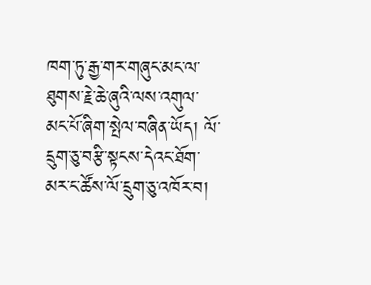ཁག་ཏུ་རྒྱ་གར་གཞུང་མང་ལ་ཐུགས་རྗེ་ཆེ་ཞུའི་ལས་འགུལ་མང་པོ་ཞིག་སྤེལ་བཞིན་ཡོད། ལོ་དྲུག་ཅུ་བརྩི་སྟངས་དེའང་ཐོག་མར་ང་ཚོས་ལོ་དྲུག་ཅུ་འཁོར་བ།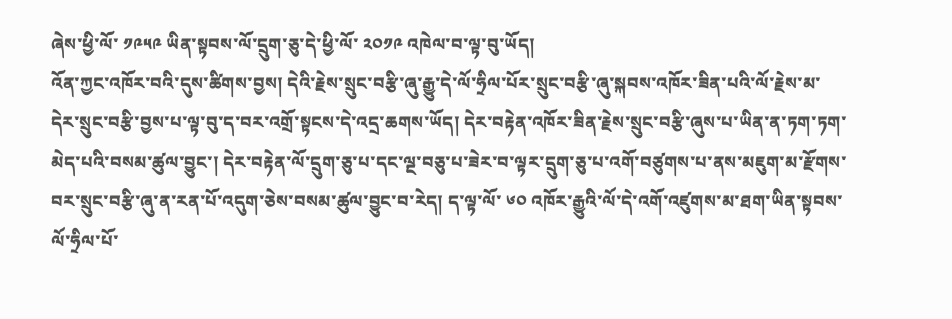ཞེས་ཕྱི་ལོ་ ༡༩༥༩ ཡིན་སྟབས་ལོ་དྲུག་ཅུ་དེ་ཕྱི་ལོ་ ༢༠༡༩ འཁེལ་བ་ལྟ་བུ་ཡོད།
འོན་ཀྱང་འཁོར་བའི་དུས་ཚིགས་བྱས། དེའི་རྗེས་སྲུང་བརྩི་ཞུ་རྒྱུ་དེ་ལོ་ཧྲིལ་པོར་སྲུང་བརྩི་ཞུ་སྐབས་འཁོར་ཟིན་པའི་ལོ་རྗེས་མ་དེར་སྲུང་བརྩི་བྱས་པ་ལྟ་བུ་ད་བར་འགྲོ་སྟངས་དེ་འདྲ་ཆགས་ཡོད། དེར་བརྟེན་འཁོར་ཟིན་རྗེས་སྲུང་བརྩི་ཞུས་པ་ཡིན་ན་ཏག་ཏག་མེད་པའི་བསམ་ཚུལ་བྱུང་། དེར་བརྟེན་ལོ་དྲུག་ཅུ་པ་དང་ལྔ་བཅུ་པ་ཟེར་བ་ལྟར་དྲུག་ཅུ་པ་འགོ་བཙུགས་པ་ནས་མཇུག་མ་རྫོགས་བར་སྲུང་བརྩི་ཞུ་ན་རན་པོ་འདུག་ཅེས་བསམ་ཚུལ་བྱུང་བ་རེད། ད་ལྟ་ལོ་ ༦༠ འཁོར་རྒྱུའི་ལོ་དེ་འགོ་འཛུགས་མ་ཐག་ཡིན་སྟབས་ལོ་ཧྲིལ་པོ་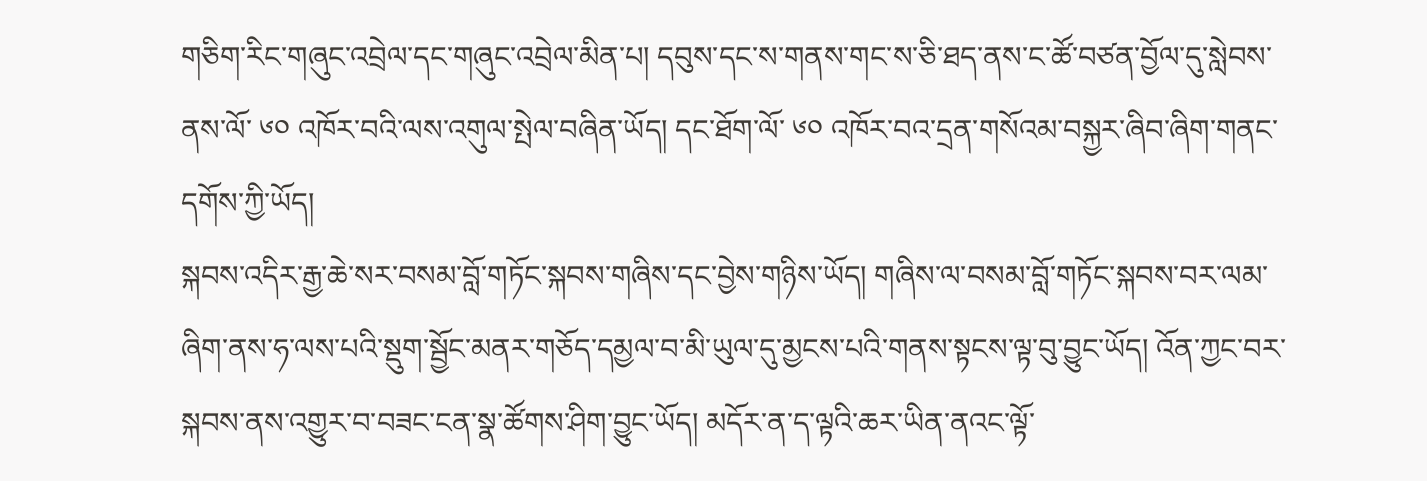གཅིག་རིང་གཞུང་འབྲེལ་དང་གཞུང་འབྲེལ་མིན་པ། དབུས་དང་ས་གནས་གང་ས་ཅི་ཐད་ནས་ང་ཚོ་བཙན་བྱོལ་དུ་སླེབས་ནས་ལོ་ ༦༠ འཁོར་བའི་ལས་འགུལ་སྤེལ་བཞིན་ཡོད། དང་ཐོག་ལོ་ ༦༠ འཁོར་བའ་དྲན་གསོའམ་བསྐྱར་ཞིབ་ཞིག་གནང་དགོས་ཀྱི་ཡོད།
སྐབས་འདིར་རྒྱ་ཆེ་སར་བསམ་བློ་གཏོང་སྐབས་གཞིས་དང་བྱེས་གཉིས་ཡོད། གཞིས་ལ་བསམ་བློ་གཏོང་སྐབས་བར་ལམ་ཞིག་ནས་ཧ་ལས་པའི་སྡུག་སྦྱོང་མནར་གཅོད་དམྱལ་བ་མི་ཡུལ་དུ་མྱངས་པའི་གནས་སྟངས་ལྟ་བུ་བྱུང་ཡོད། འོན་ཀྱང་བར་སྐབས་ནས་འགྱུར་བ་བཟང་ངན་སྣ་ཚོགས་ཤིག་བྱུང་ཡོད། མདོར་ན་ད་ལྟའི་ཆར་ཡིན་ནའང་ལྟོ་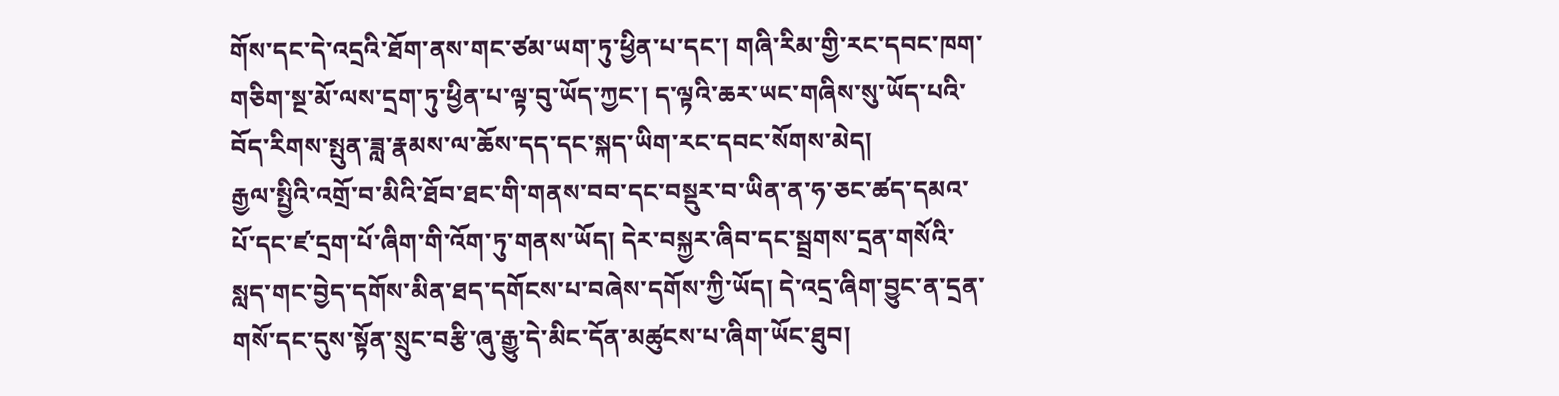གོས་དང་དེ་འདྲའི་ཐོག་ནས་གང་ཙམ་ཡག་ཏུ་ཕྱིན་པ་དང་། གཞི་རིམ་གྱི་རང་དབང་ཁག་གཅིག་སྔ་མོ་ལས་དྲག་ཏུ་ཕྱིན་པ་ལྟ་བུ་ཡོད་ཀྱང་། ད་ལྟའི་ཆར་ཡང་གཞིས་སུ་ཡོད་པའི་བོད་རིགས་སྤུན་ཟླ་རྣམས་ལ་ཆོས་དད་དང་སྐད་ཡིག་རང་དབང་སོགས་མེད།
རྒྱལ་སྤྱིའི་འགྲོ་བ་མིའི་ཐོབ་ཐང་གི་གནས་བབ་དང་བསྡུར་བ་ཡིན་ན་ཧ་ཅང་ཚད་དམའ་པོ་དང་ཛ་དྲག་པོ་ཞིག་གི་འོག་ཏུ་གནས་ཡོད། དེར་བསྐྱར་ཞིབ་དང་སྦྲགས་དྲན་གསོའི་སླད་གང་བྱེད་དགོས་མིན་ཐད་དགོངས་པ་བཞེས་དགོས་ཀྱི་ཡོད། དེ་འདྲ་ཞིག་བྱུང་ན་དྲན་གསོ་དང་དུས་སྟོན་སྲུང་བརྩི་ཞུ་རྒྱུ་དེ་མིང་དོན་མཚུངས་པ་ཞིག་ཡོང་ཐུབ།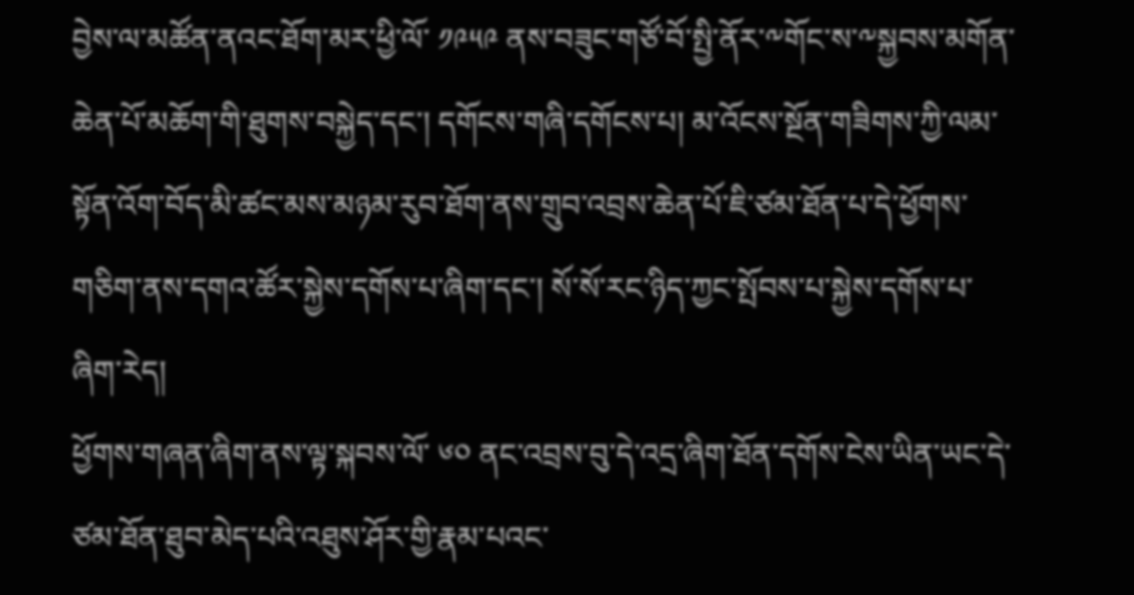བྱེས་ལ་མཚོན་ནའང་ཐོག་མར་ཕྱི་ལོ་ ༡༩༥༩ ནས་བཟུང་གཙོ་བོ་སྤྱི་ནོར་༸གོང་ས་༸སྐྱབས་མགོན་ཆེན་པོ་མཆོག་གི་ཐུགས་བསྐྱེད་དང་། དགོངས་གཞི་དགོངས་པ། མ་འོངས་སྔོན་གཟིགས་ཀྱི་ལམ་སྟོན་འོག་བོད་མི་ཚང་མས་མཉམ་རུབ་ཐོག་ནས་གྲུབ་འབྲས་ཆེན་པོ་ཇི་ཙམ་ཐོན་པ་དེ་ཕྱོགས་གཅིག་ནས་དགའ་ཚོར་སྐྱེས་དགོས་པ་ཞིག་དང་། སོ་སོ་རང་ཉིད་ཀྱང་སྤོབས་པ་སྐྱེས་དགོས་པ་ཞིག་རེད།
ཕྱོགས་གཞན་ཞིག་ནས་ལྟ་སྐབས་ལོ་ ༦༠ ནང་འབྲས་བུ་དེ་འདྲ་ཞིག་ཐོན་དགོས་ངེས་ཡིན་ཡང་དེ་ཙམ་ཐོན་ཐུབ་མེད་པའི་འཐུས་ཤོར་གྱི་རྣམ་པའང་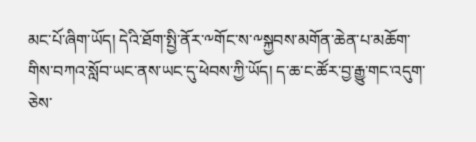མང་པོ་ཞིག་ཡོད། དེའི་ཐོག་སྤྱི་ནོར་༸གོང་ས་༸སྐྱབས་མགོན་ཆེན་པ་མཆོག་གིས་བཀའ་སློབ་ཡང་ནས་ཡང་དུ་ཕེབས་ཀྱི་ཡོད། ད་ཆ་ང་ཚོར་བྱ་རྒྱུ་གང་འདུག་ཅེས་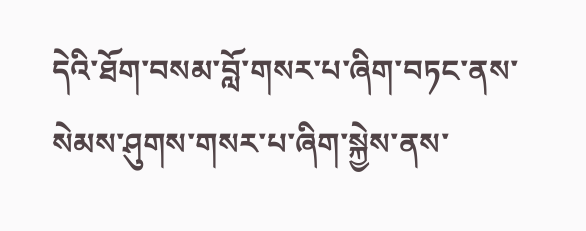དེའི་ཐོག་བསམ་བློ་གསར་པ་ཞིག་བཏང་ནས་སེམས་ཤུགས་གསར་པ་ཞིག་སྐྱེས་ནས་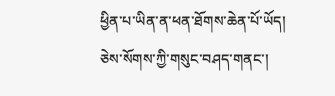ཕྱིན་པ་ཡིན་ན་ཕན་ཐོགས་ཆེན་པོ་ཡོད། ཅེས་སོགས་ཀྱི་གསུང་བཤད་གནང་།